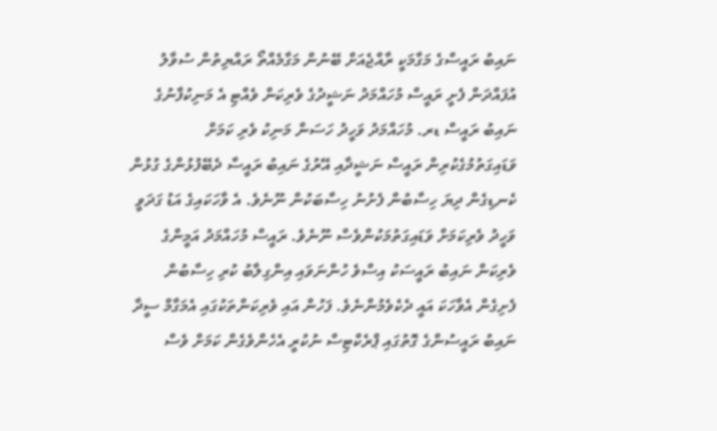ނައިބު ރައީސްގެ މަގާމަކީ ރާއްޖެއަށް ބޭނުން މަގާމެއްތޯ ރައްޔިތުން ސުވާލު އުފައްދަން ފެށީ ރައީސް މުހައްމަދު ނަޝީދުގެ ވެރިކަން ވެއްޓި އެ މަނިކުފާނުގެ ނައިބު ރައީސް ޑރ. މުހައްމަދު ވަހީދު ހަސަން މަނިކު ވެރި ކަމަށް ވަޑައިގަތުމުގެކުރިން ރައީސް ނަޝީދާއި އޭރުގެ ނައިބު ރައީސާ ދެބޭފުޅުންގެ ގުޅުން ކެނޑިގެން ދިޔަ ހިސާބުން ފެށުނު ހިސާބަކުން ނޫނެވެ. އެ ވާހަކައިގެ އަޑު ގަދަވީ ވަހީދު ވެރިކަމަށް ވަޑައިގަތުމަކުންވެސް ނޫނެވެ. ރައީސް މުހައްމަދު އަމީންގެ ވެރިކަން ނައިބު ރައީސަކު އިސްވެ ހުންނަވައި އިންގިލާބު ކުރި ހިސާބުން ފެށިގެން އެވާހަކަ އައީ ދެކެވެމުންނެވެ. ފަހުން އައި ވެރިކަންތަކުގައި އެމަގާމް ސީދާ ނައިބު ރައީސުންގެ ގޮތުގައި ޕްރެކްޓިސް ނުކުރީ އެހެންވެގެން ކަމަށް ވެސް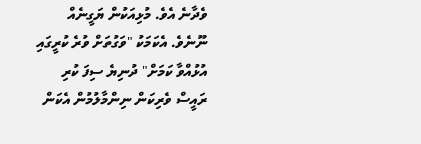ވެދާނެ އެވެ. މުޅިއަކުން ޔަގީނެއް ނޫނެވެ. އެކަމަކު "ވަގުތަށް ވުރެ ކުރީގައި އުޅުއްވާ ކަމަށް" ދުނިޔެ ސިފަ ކުރި ރައީސް ވެރިކަން ނިންމާލުމުން އެކަން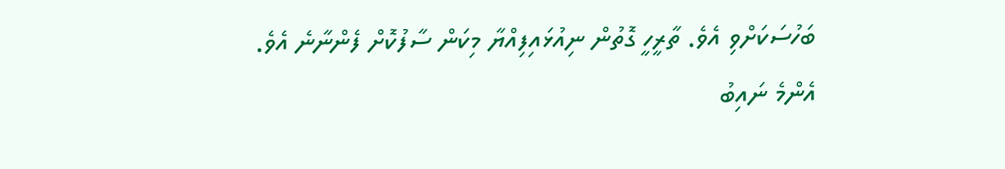ބަހުސަކަށްވި އެވެ. ތާރީހީ ގޮތުން ނިއުޅައިފިއްޔާ މިކަން ސާފުކޮށް ފެންނާނެ އެވެ.
އެންމެ ނައިބު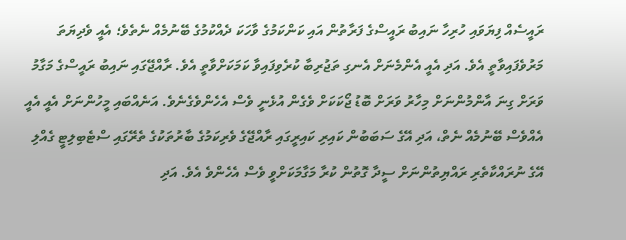ރައީސެއް ފިޔަވައި ހުރިހާ ނައިބު ރައީސްގެ ފަރާތުން އައި ކަންކަމުގެ ވާހަކަ ދެއްކުމުގެ ބޭނުމެއް ނެތެވެ؛ އެއީ ވެދިޔަތަ މަރުވެފައިވާތީ އެވެ. އަދި އެއީ އެންމެނަށް އެނގި ތަޖުރިބާ ކުރެވިފައިވާ ކަމަކަށްވާތީ އެވެ. ރާއްޖޭގައި ނައިބު ރައީސްގެ މަގާމު ވަރަށް ގިނަ އާންމުންނަށް މިހާރު ވަރަށް ބޮޑު ޖޯކަކަށް ވެގެން އުޅެނީ ވެސް އެހެންވެގެނެވެ. އަނެއްބައި މީހުންނަށް އެއީ އެއީ އެއްވެސް ބޭނުމެއް ނެތް، އަދި އޭގެ ސަބަބުން ކައިރި ކައިރީގައި ރާއްޖޭގެ ވެރިކަމުގެ ބާރުތަކުގެ ތެރޭގައި ސްޓެބިލިޓީ ގެއްލި އޭގެ ނުރައްކާތެރި ރައްޔިތުންނަށް ސީދާ ގޮތުން ކުރާ މަގާމަކަށްވީ ވެސް އެހެންވެ އެވެ. އަދި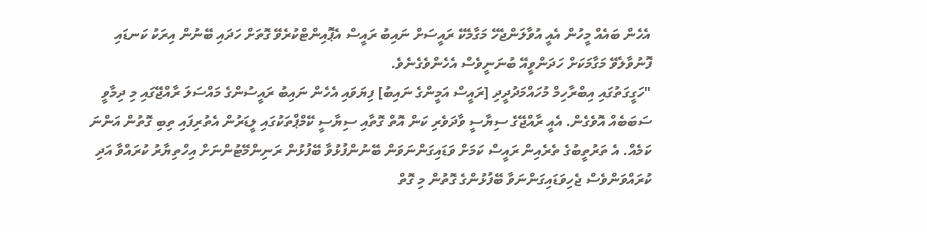އެހެން ބައެއް މީހުން އެއީ އުވާލަންޖެހޭ މަގާމެކޭ ރައީސަށް ނައިބު ރައީސް އެޕޮއިންޓްކުރެވޭ ގޮތަށް ހަދައި ބޭނުން އިރަކު ކަނޑައި ފޮނުވާލެވޭ މަގާމަކަށް ހަދަންވީއޭ ބުނަނީވެސް އެހެންވެގެނެވެ.
"ހަގީގަތުގައި އިބްރާހިމް މުހައްމަދުދީދި [ރައީސް އަމީންގެ ނައިބު] ފިޔަވައި އެހެން ނައިބު ރައީސުންގެ މައްސަލަ ރާއްޖޭގައި މި ދިމާވީ ސަބަބެއް އޮވެގެން. އެއީ ރާއްޖޭގެ ސިޔާސީ ވާދަވެރި ކަން އޮތް ގޮތާއި ސިޔާސީ ކޭމްޕްތަކުގައި ލީޑަރުން އެތުރިފައި ތިބި ގޮތުން އަންނަ ކަމެއް. އެ ތަރުތީބުގެ ތެރެއިން ރައީސް ކަމަށް ވަޑައިގަންނަވަން ބޭނުންފުޅުވާ ބޭފުޅުން ރަނިންމޭޓުންނަށް އިހްތިޔާރު ކުރައްވާ އަދި ކުރައްވަންވެސް ޖެހިވަޑައިގަންނަވާ ބޭފުޅުންގެ ގޮތުން މި ގޮތް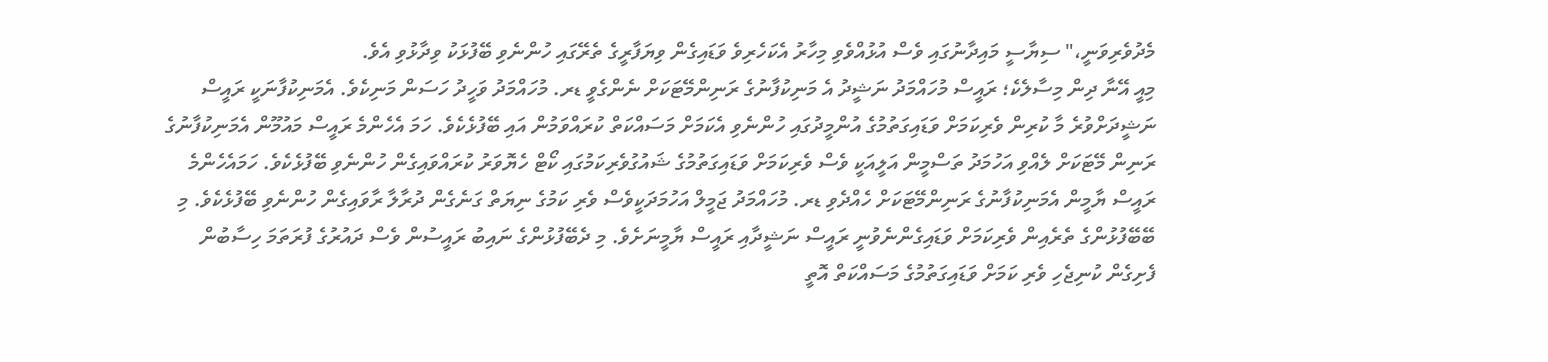މެދުވެރިވަނީ،" ސިޔާސީ މައިދާނުގައި ވެސް އުޅުއްވެވި މިހާރު އެކަހެރިވެ ވަޑައިގެން ވިޔަފާރީގެ ތެރޭގައި ހުންނެވި ބޭފުޅަކު ވިދާޅުވި އެވެ.
މިއީ އޭނާ ދިން މިސާލެކެ؛ ރައީސް މުހައްމަދު ނަޝީދު އެ މަނިކުފާނުގެ ރަނިންމޭޓަކަށް ނެންގެވީ ޑރ. މުހައްމަދު ވަހީދު ހަސަން މަނިކެވެ. އެމަނިކުފާނަކީ ރައީސް ނަޝީދަށްވުރެ މާ ކުރިން ވެރިކަމަށް ވަޑައިގަތުމުގެ އުންމީދުގައި ހުންނެވި އެކަމަށް މަސައްކަތް ކުރައްވަމުން އައި ބޭފުޅެކެވެ. ހަމަ އެހެންމެ ރައީސް މައުމޫން އެމަނިކުފާނުގެ ރަނިން މޭޓަކަށް ލެއްވި އަހުމަދު ތަސްމީން އަލީއަކީ ވެސް ވެރިކަމަށް ވަޑައިގަތުމުގެ ޝައުގުވެރިކަމުގައި ކޯޓް ހެޔޮވަރު ކުރައްވައިގެން ހުންނެވި ބޭފުޅެކެވެ. ހަމައެހެންމެ ރައީސް ޔާމީން އެމަނިކުފާނުގެ ރަނިންމޭޓަކަށް ހެއްދެވި ޑރ. މުހައްމަދު ޖަމީލް އަހުމަދަކީވެސް ވެރި ކަމުގެ ނިޔަތް ގަނެގެން ދުރާލާ ރާވައިގެން ހުންނެވި ބޭފުޅެކެވެ. މި ބޭބޭފުޅުންގެ ތެރެއިން ވެރިކަމަށް ވަޑައިގެންނެވުނީ ރައީސް ނަޝީދާއި ރައީސް ޔާމީނަށެވެ. މި ދެބޭފުޅުންގެ ނައިބު ރައީސުން ވެސް ދައުރުގެ ފުރަތަމަ ހިސާބުން ފެށިގެން ކުނިޖެހި ވެރި ކަމަށް ވަޑައިގަތުމުގެ މަސައްކަތް އޮތީ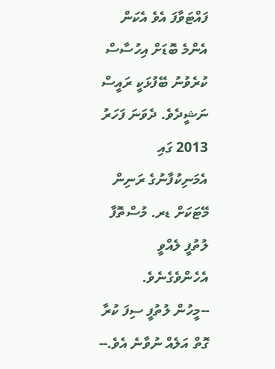ފައްޓަވާފަ އެވެ އެކަން އެންމެ ބޮޑަށް އިހުސާސް ކުރެވުނު ބޭފުޅަކީ ރައީސް ނަޝީދެވެ. ދެވަނަ ފަހަރު 2013 ގައި އެމަނިކުފާނުގެ ރަނިން މޭޓަކަށް ޑރ. މުސްތޮފާ ލުތުފީ ލެއްވީ އެހެންވެގެނެވެ.
--މީހުން ލުތުފީ ސިފަ ކުރާ ގޮތް އަލެއް ނުވާނެ އެވެ.--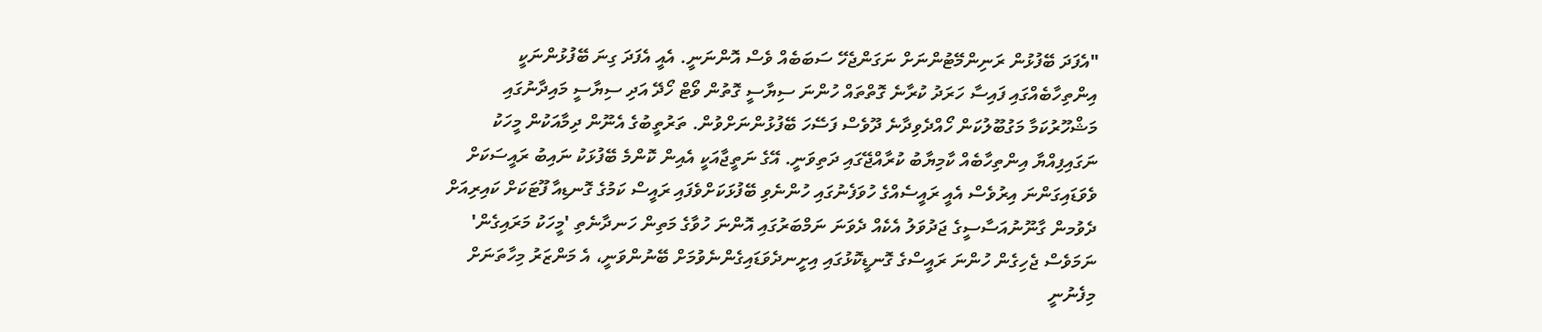"އެފަދަ ބޭފުޅުން ރަނިންމޭޓުންނަށް ނަގަންޖެހޭ ސަބަބެއް ވެސް އޮންނަނީ. އެއީ އެފަދަ ގިނަ ބޭފުޅުންނަކީ އިންތިހާބެއްގައި ފައިސާ ހަރަދު ކުރާނެ ގޮތްތައް ހުންނަ ސިޔާސީ ގޮތުން ވޯޓް ހޯދޭ އަދި ސިޔާސީ މައިދާނުގައި މަޝްހޫރުކަމާ މަގުބޫލުކަން ހޯއްދެވިދާނެ ދޫވެސް ފަސޭހަ ބޭފުޅުންނަށްވުން. ތަރުތީބުގެ އެނޫން ދިމާއަކުން މީހަކު ނަގައިފިއްޔާ އިންތިހާބެއް ކާމިޔާބު ކުރާއްޖޭގައި ދަތިވަނީ. އޭގެ ނަތީޖާއަކީ އެއިން ކޮންމެ ބޭފުޅަކު ނައިބު ރައީސަކަށް ވެވަޑައިގަންނަ އިރުވެސް އެއީ ރައީސެއްގެ ހުވަފެނުގައި ހުންނެވި ބޭފުޅަކަށްވެފައި ރައީސް ކަމުގެ ގޮނޑިއާ ފޫޓަކަށް ކައިރިއަށް ދެވުމން ގާނޫނުއަސާސީގެ ޖަދުވަލު އެކެއް ދެވަނަ ނަމްބަރުގައި އޮންނަ ހުވާގެ މަތިން ހަނދާނެތި 'މީހަކު މަރައިގެން' ނަމަވެސް ޖެހިގެން ހުންނަ ރައީސްގެ ގޮނޑީކޮޅުގައި އިށީނދެވަޑައިގެންނެވުމަށް ބޭނުންވަނީ، އެ މަންޒަރު މިހާތަނަށް މިފެނުނީ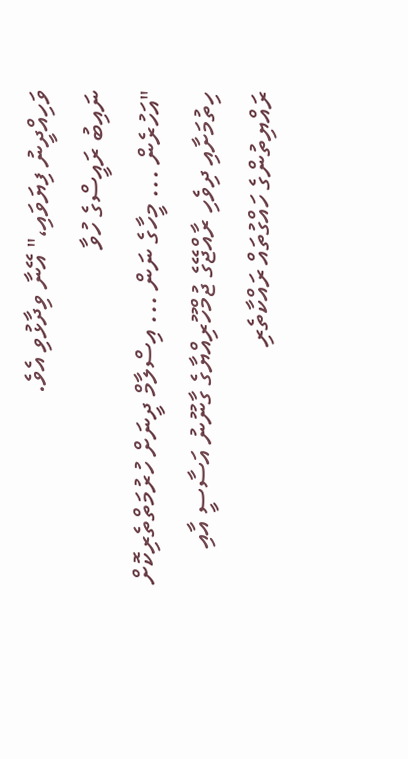ވަހިއްދީނު ފިޔަވައި،" އޭނާ ވިދާޅުވި އެވެ.
ނައިބު ރައީސްގެ ހުވާ
"އަހުރެން ... މީހާގެ ނަން ... އިސްލާމް ދީނަށް ހުރުމަތްތެރިކޮށް ހިތުމަށާއި ދިވެހި ރާއްޖޭގެ ޖުމްހޫރިއްޔާގެ ގާނޫނު އަސާސީ އާއި ރައްޔިތުންގެ ހައްގުތައް ރައްކާތެރި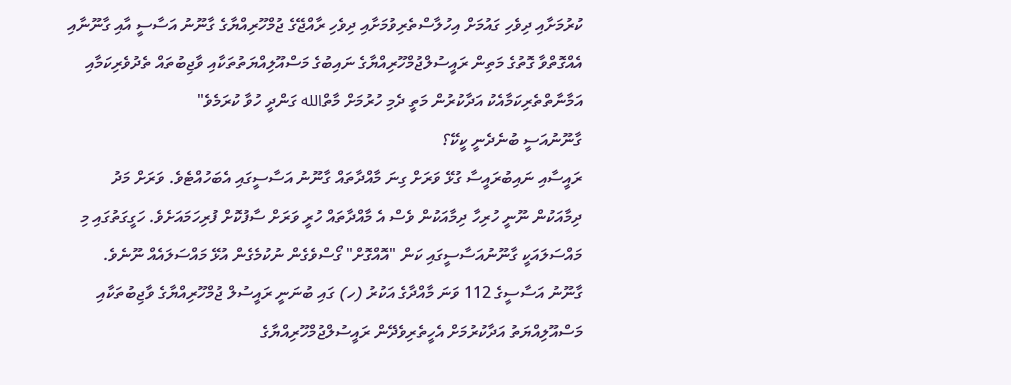ކުރުމަށާއި ދިވެހި ގައުމަށް އިހުލާސްތެރިވުމަށާއި ދިވެހި ރާއްޖޭގެ ޖުމްހޫރިއްޔާގެ ގާނޫނު އަސާސީ އާއި ގާނޫނާއި އެއްގޮތްވާ ގޮތުގެ މަތިން ރައީސުލްޖުމްހޫރިއްޔާގެ ނައިބުގެ މަސްއޫލިއްޔަތުތަކާއި ވާޖިބުތައް ތެދުވެރިކަމާއި އަމާނާތްތެރިކަމާއެކު އަދާކުރުން މަތީ ދެމި ހުރުމަށް މާތްالله ގަންދީ ހުވާ ކުރަމެވެ"
ގާނޫނުއަސީ ބުނެދެނީ ކީކޭ؟
ރައީސާއި ނައިބުރައީސާ ގުޅޭ ވަރަށް ގިނަ މާއްދާތައް ގާނޫނު އަސާސީގައި އެބަހުއްޓެވެ. ވަރަށް މަދު ދިމާއަކުން ނޫނީ ހުރިހާ ދިމާއަކުން ވެސް އެ މާއްދާތައް ހުރީ ވަރަށް ސާފުކޮށް ފުރިހަމައަށެވެ. ހަގީގަތުގައި މި މައްސަލައަކީ ގާނޫނުއަސާސީގައި ކަން "އޮއްގޮށް" ގޯސްވެގެން ނުކުމެގެން އުޅޭ މައްސަލައެއް ނޫނެވެ.
ގާނޫނު އަސާސީގެ 112 ވަނަ މާއްދާގެ އަކުރު (ހ) ގައި ބުނަނީ ރައީސުލް ޖުމްހޫރިއްޔާގެ ވާޖިބުތަކާއި މަސްއޫލިއްޔަތު އަދާކުރުމަށް އެހީތެރިވެދޭން ރައީސުލްޖުމްހޫރިއްޔާގެ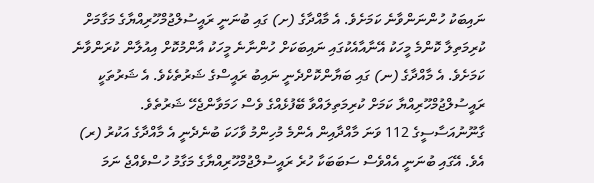ނައިބަކު ހުންނަންވާނެ ކަމަށެވެ. އެ މާއްދާގެ (ށ) ގައި ބުނަނީ ރައީސުލްޖުމްހޫރިއްޔާގެ މަގާމަށް ކުރިމަތިލާ ކޮންމެ މީހަކު އޭނާއާއެކުގައި ނައިބަކަށް ހުންނާނެ މީހަކު އާންމުކޮށް އިއުލާން ކުރަންވާނެ ކަމަށެވެ. އެ މާއްދާގެ (ނ) ގައި ބަޔާންކޮށްދެނީ ނައިބު ރައީސްގެ ޝަރުތެކެވެ. އެ ޝަރުތަކީ ރައީސުލްޖުމްހޫރިއްޔާ ކަމަށް ކުރިމަތިލައްވާ ބޭފުޅެއްގެ ވެސް ހަމަވާންޖެހޭ ޝަރުތެވެ.
ގާނޫނުއަސާސީގެ 112 ވަނަ މާއްދާއިން އެންމެ މުހިންމު ވާހަކަ ބުނެދެނީ އެ މާއްދާގެ އަކުރު (ރ) އެވެ. އޭގައި ބުނަނީ އެއްވެސް ސަބަބަކާ ހުރެ ރައީސުލްޖުމްހޫރިއްޔާގެ މަގާމު ހުސްވެއްޖެ ނަމަ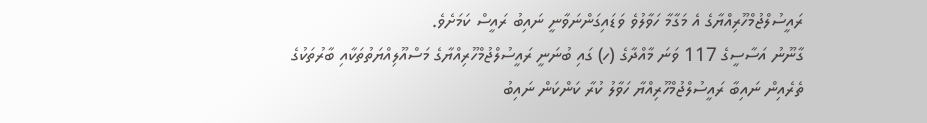ރައީސުލްޖުމްހޫރިއްޔާގެ އެ މަގާމާ ހަވާލުވެ ވަޑައިގަންނަވާނީ ނައިބު ރައީސް ކަމަށެވެ.
ގާނޫނު އަސާސީގެ 117 ވަނަ މާއްދާގެ (ހ) ގައި ބުނަނީ ރައީސުލްޖުމްހޫރިއްޔާގެ މަސްއޫލިއްޔަތުތަކާއި ބާރުތަކުގެ ތެރެއިން ނައިބާ ރައީސުލްޖުމްހޫރިއްޔާ ހަވާލު ކުރާ ކަންކަން ނައިބު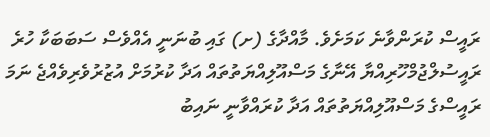ރައީސް ކުރަންވާނެ ކަމަށެވެ. މާއްދާގެ (ށ) ގައި ބުނަނީ އެއްވެސް ސަބަބަކާ ހުރެ ރައީސުލްޖުމްހޫރިއްޔާ އޭނާގެ މަސްއޫލިއްޔަތުތައް އަދާ ކުރުމަށް އުޒުރުވެރިވެއްޖެ ނަމަ ރައީސްގެ މަސްއޫލިއްޔަތުތައް އަދާ ކުރައްވާނީ ނައިބު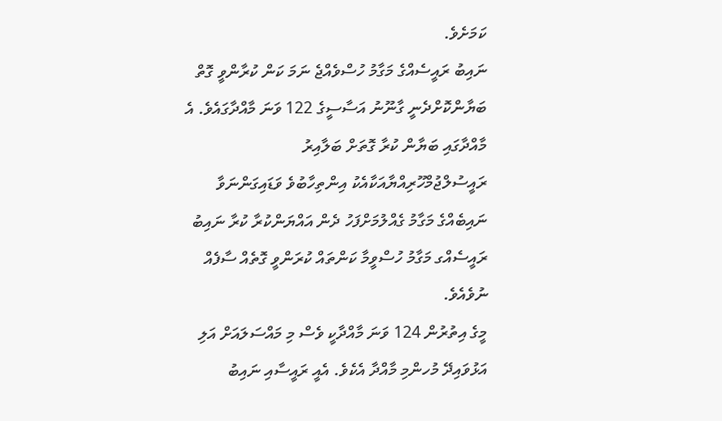ކަމަށެވެ.
ނައިބު ރައީސެއްގެ މަގާމު ހުސްވެއްޖެ ނަމަ ކަން ކުރާންވީ ގޮތް ބަޔާންކޮށްދެނީ ގާނޫނު އަސާސީގެ 122 ވަނަ މާއްދާގައެވެ. އެ މާއްދާގައި ބަޔާން ކުރާ ގޮތަށް ބަލާއިރު ރައީސުލްޖުމްހޫރިއްޔާއަކާއެކު އިންތިހާބުވެ ވަޑައިގަންނަވާ ނައިބެއްގެ މަގާމު ގެއްލުމަށްފަހު ދެން އައްޔަންކުރާ ކުރާ ނައިބު ރައީސެއްގ މަގާމު ހުސްވީމާ ކަންތައް ކުރަންވީ ގޮތެއް ސާފެއް ނުވެއެވެ.
މީގެ އިތުރުން 124 ވަނަ މާއްދާކީ ވެސް މި މައްސަލައަށް އަލި އަޅުވައިދޭ މުހންމި މާއްދާ އެކެވެ. އެއީ ރައީސާއި ނައިބު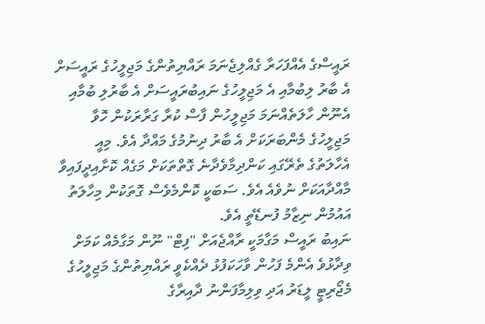ރައީސްގެ އެއްފަހަރާ ގެއްލިޖެނަމަ ރައްޔިތުންގެ މަޖިލީހުގެ ރައީސަށް އެ ބާރު ލިބުމާއި އެ މަޖިލީހުގެ ނައިބުރައީސަށް އެ ބާރުލި ބުމާއި އެނޫން ހާލަތެއްނަމަ މަޖިލީހުން ފާސް ކުރާ ގަރާރަކުން ހޮވާ މަޖިލީހުގެ މެންބަރަކަށް އެ ބާރު ދިނުމުގެ މައްދާ އެވެ. މިއީ އެހާލަތުގެ ތެރޭގައި ކަންދިމާވެދާނެ ގޮތްތަކަށް މަގެއް ކޮށާއިދީފައިވާ މާއްދާއަކަށް ނުވެއެ އެވެ. ސަބަކީ ކޮންމެވެސް ގޮތަކުން މިހާލަތު އައުމުން ނިޒާމު ފުނޑޭތީ އެވެ.
ނައިބު ރައީސް މަގާމަކީ ރާއްޖެއަށް "ފިޓް" ނޫން މަގާމެއް ކަމަށް ވިދާޅުވެ އެންމެ ފަހުން ވާހަކަފުޅު ދެއްކެވީ ރައްޔިތުންގެ މަޖިލީހުގެ މެޖޯރިޓީ ލީޑަރު އަދި ވިލިމާފަންނު ދާއިރާގެ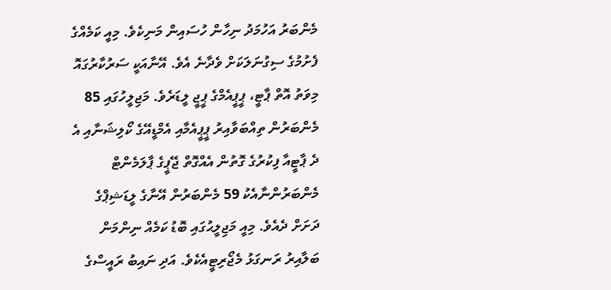މެންބަރު އަހުމަދު ނިހާން ހުސައިން މަނިކެވެ. މިއީ ކަމެއްގެ ފެށުމުގެ ސިގުނަލަކަށް ވެދާނެ އެވެ. އޭނާއަކީ ސަރުކާރުގައޮ މިވަތު އޮތް ޕާޓީ، ޕީޕީއެމްގެ ޕީޖީ ލީޑަރެވެ. މަޖިލީހުގައި 85 މެންބަރުން ތިއްބަވާއިރު ޕީޕީއެމާއި އެމްޑީއޭގެ ކޯލިޝަނާއި އެ ދެ ޕާޓީއާ ފިކުރުގެ ގޮތުން އެއްގޮތް ޖޭޕީގެ ޕާލަމެންޓް މެންބަރުންނާއެކު 59 މެންބަރުން އޭނާގެ ލީޑަޝިޕްގެ ދަށަށް ދެއެވެ. މިއީ މަޖިލީޙުގައި ބޮޑު ކަމެއް ނިންމަން ބަލާއިރު ރަނގަޅު މެޖޯރިޓީއެކެވެ. އަދި ނައިބު ރައީސްގެ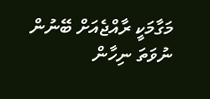މަގާމަކީ ރާއްޖެއަށް ބޭނުން ނުވަތަ ނިހާން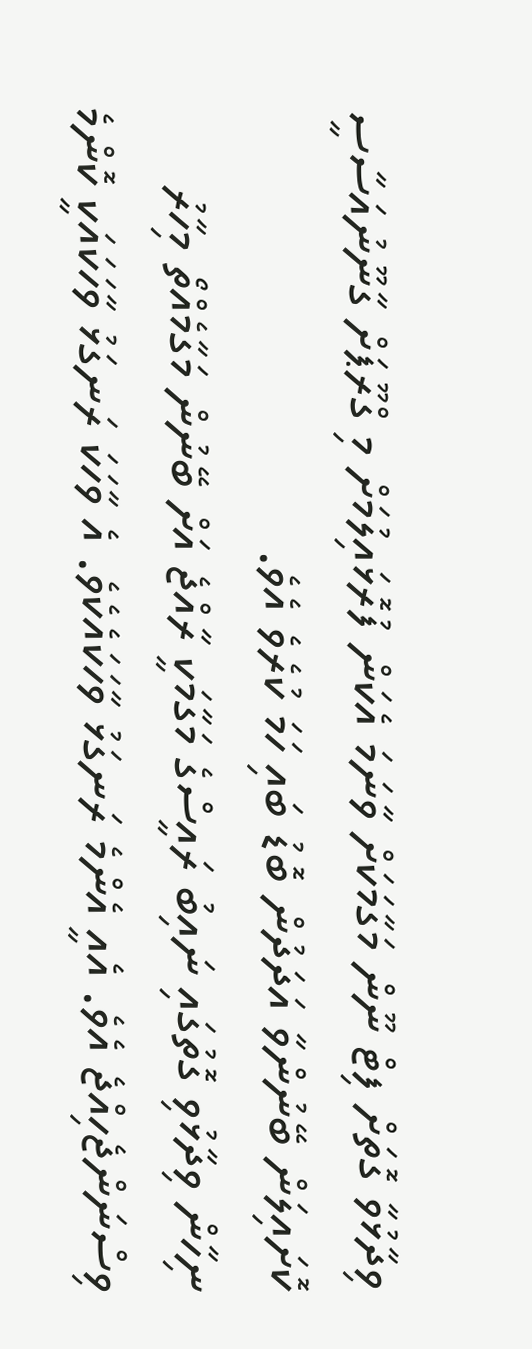ވިދާޅުވާ ގޮތަށް ފިޓް ނޫން މަގާމަކަށް ވާނަމަ އެކަން ފުރޮޅައިލުމަށް މި ގްރޫޕަށް ގާނޫނުއަސާސީ ކޮށައިލަން ބޭނުންވާ އަދަދުން ބޮޑު ބައި ހަމަ ކުރެވެ އެވެ.
ނިހާން ވިދާޅުވި ގޮތުގައި ނައިބު ރައީސްގެ މަގާމަކީ ރާއްޖެ އަށް ބޭނުން މަގާމެއްތޯ މިހާރު ވިސްނަންޖެހިއްޖެ އެވެ. އެއީ އެންމެ ރަނގަޅު ވާހަކައެކެވެ. އެ ވާހަކަ ރަނގަޅު ވާހަކައަކީ ކޮންމެ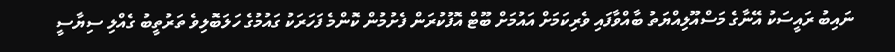ނައިބު ރައީސަކު އޭނާގެ މަސްއޫލިއްޔަތު ބާއްވާފައި ވެރިކަމަށް އައުމަށް ބޫޓް އޮފުކުރަން ފެށުމުން ކޮންމެ ފަހަރަކު ގައުމުގެ ހަލަބޮލިވެ ތަރުތީބު ގެއްލި ސިޔާސީ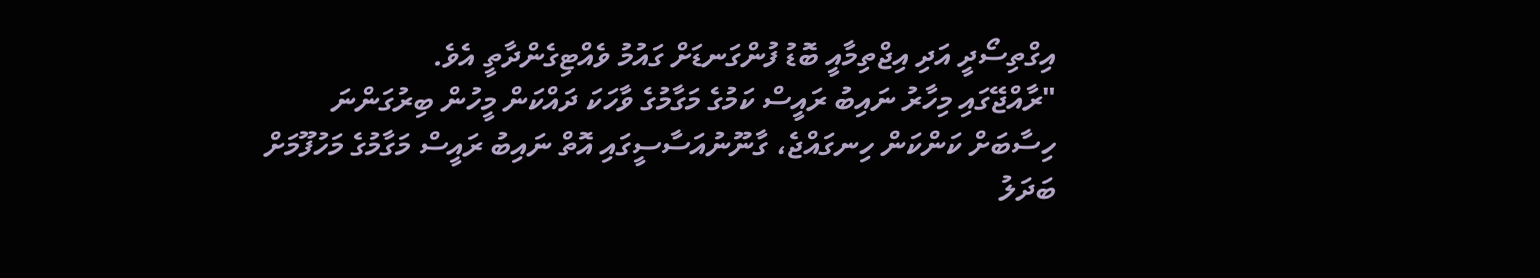އިގްތިސޯދީ އަދި އިޖްތިމާއީ ބޮޑު ފުންގަނޑަށް ގައުމު ވެއްޓިގެންދާތީ އެވެ.
"ރާއްޖޭގައި މިހާރު ނައިބު ރައީސް ކަމުގެ މަގާމުގެ ވާހަކަ ދައްކަން މީހުން ބިރުގަންނަ ހިސާބަށް ކަންކަން ހިނގައްޖެ، ގާނޫނުއަސާސީގައި އޮތް ނައިބު ރައީސް މަގާމުގެ މަހުފޫމަށް ބަދަލު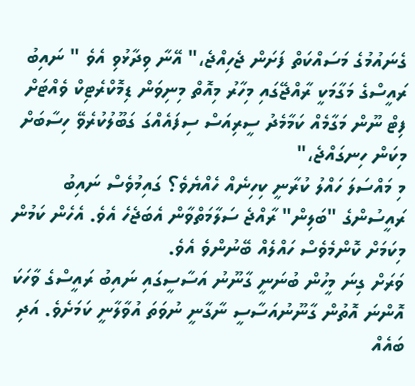ގެނައުމުގެ މަސައްކަތް ފަށަން ޖެހިއްޖެ،" އޭނާ ވިދާޅުވި އެވެ " ނައިބު ރައީސްގެ މަގާމަކީ ރާއްޖޭގައި މިހާރު މިއޮތް މިނިވަން ޑިމޮކްރެޓިކް ވެއްޓަށް ފިޓް ނޫން މަގާމެއް ކަމާމެދު ސީރިއަސް ސިފައެއްގަ ގަބޫލުކުރެވޭ ހިސާބަށް މިކަން ހިނގައްޖެ،"
މި މައްސަލަ ހައްލު ކުރާނީ ކިހިނެއް ހެއްޔެވެ؟ ގައިމުވެސް ނައިބު ރައީސުންގެ "ބަލިން" ރާއްޖެ ސަލާމަތްވާން އެބަޖެހެ އެވެ. އެހެން ކަމުން މިކަމަށް ކޮންމެވެސް ހައްލެއް ބޭނުންވެ އެވެ.
ވަރަށް ގިނަ މީހުން ބުނަނީ ގާނޫނު އަސާސީގައި ނައިބު ރައީސްގެ ވާހަކަ އޮންނަ އޮތުން ގާނޫނުއަސާސީ ނާގާނީ ނުވަތަ އުވާލާނީ ކަމަށެވެ. އަދި ބައެއް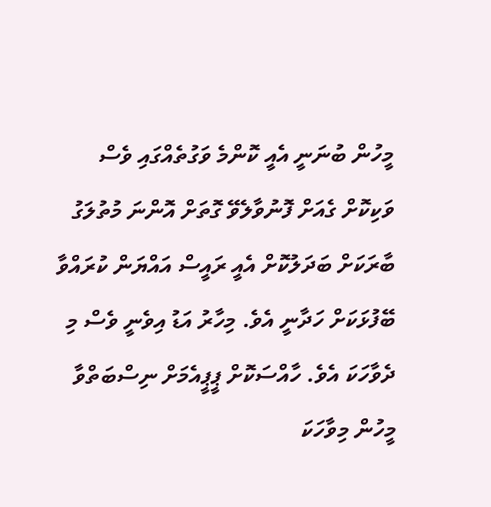މީހުން ބުނަނީ އެއީ ކޮންމެ ވަގުތެއްގައި ވެސް ވަކިކޮށް ގެއަށް ފޮނުވާލެވޭ ގޮތަށް އޮންނަ މުތުލަގު ބާރަކަށް ބަދަލުކޮށް އެއީ ރައީސް އައްޔަން ކުރައްވާ ބޭފުޅަކަށް ހަދާނީ އެވެ. މިހާރު އަޑު އިވެނީ ވެސް މި ދެވާހަކަ އެވެ. ހާއްސަކޮށް ޕީޕީއެމަށް ނިސްބަތްވާ މީހުން މިވާހަކަ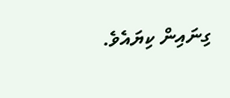ގިނައިން ކިޔައެވެ.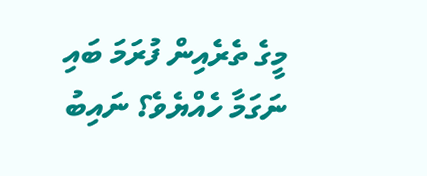މީގެ ތެރެއިން ފުރަމަ ބައި ނަގަމާ ހެއްޔެވެ؟ ނައިބު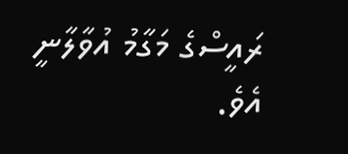ރައީސްގެ މަގާމު އުވާލާނީ އެވެ.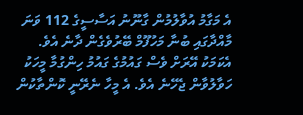އެ މަގާމު އުވާލުމުން ގާނޫނު އަސާސީގެ 112 ވަނަ މާއްދާގައި ބުނާ މަހުފޫމް ބޭރުވެގެން ދާނެ އެވެ. އެކަމަކު އޭރަށް ވެސް ގައުމުގެ ގައުމު ހިންގުމާ މީހަކު ހަވާލުވާން ޖެހޭނެ އެވެ. އެ މީހާ ނެރޭނީ ކޮންތާކުން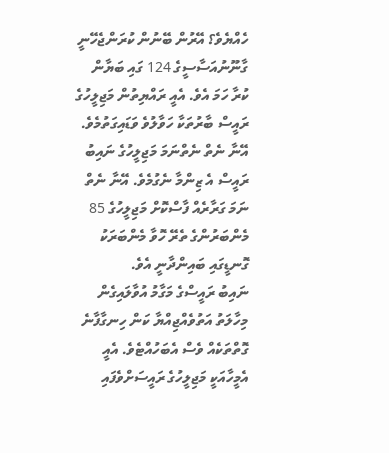ހެއްޔެވެ؟ އޭރުން ބޭނުން ކުރަންޖެހޭނީ ގާނޫނުއަސާސީގެ 124 ގައި ބަޔާން ކުރާ ހަމަ އެވެ. އެއީ ރައްޔިތުން މަޖިލީހުގެ ރައީސް ބާރުތަކާ ހަވާލުވެ ވަޑައިގަތުމެވެ. އޭނާ ނެތް ނެތްނަމަ މަޖިލީހުގެ ނައިބު ރައީސް އެ ޒިންމާ ނެގުމެވެ. އޭނާ ނެތް ނަމަ ގަރާރެއް ފާސްކޮށް މަޖިލީހުގެ 85 މެންބަރުންގެ ތެރޭ ހޮވާ މެންބަރަކު ގޮނޑީގައި ބައިންދާނީ އެވެ.
ނައިބު ރައީސްގެ މަގާމު އުވާލައިގެން މިހާލަތު އަތުވެއްޖިއްޔާ ކަން ހިނގާފާނެ ގޮތްތަކެއް ވެސް އެބަހުއްޓެވެ. އެއީ އެމީހާއަކީ މަޖިލީހުގެ ރައީސަށްވެފައި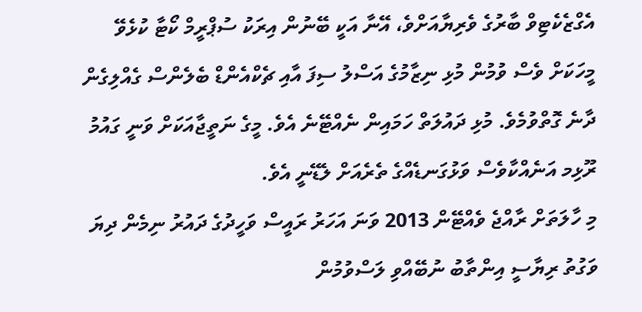އެގްޒެކެޓިވް ބާރުގެ ވެރިޔާއަށްވެ، އޭނާ އަކީ ބޭނުން އިރަކު ސުޕްރީމް ކޯޓާ ކުޅެވޭ މީހަކަށް ވެސް ވުމުން މުޅި ނިޒާމުގެ އަސްލު ސިފަ އާއި ޗެކްއެންޑް ބެލެންސް ގެއްލިގެން ދާނެ ގޮތްވުމެވެ. މުޅި ދައުލަތް ހަމައިން ނެއްޓޭނެ އެވެ. މީގެ ނަތީޖާއަކަށް ވަނީ ގައުމު ރޫޅިމ އަނެއްކާވެސް ވަޅުގަނޑެއްގެ ތެރެއަށް ލެޑޭނީ އެވެ.
މި ހާލަތަށް ރާއްޖެ ވެއްޓޭން 2013 ވަނަ އަހަރު ރައީސް ވަހީދުގެ ދައުރު ނިމެން ދިޔަ ވަގުތު ރިޔާސީ އިންތާބު ނުބޭއްވި ލަސްވުމުން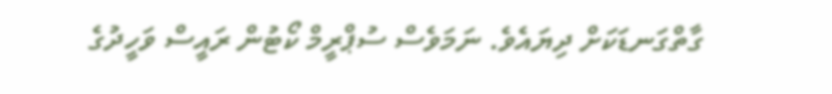ގާތްގަނޑަކަށް ދިޔައެވެ. ނަމަވެސް ސުޕްރީމް ކޯޓުން ރައީސް ވަހީދުގެ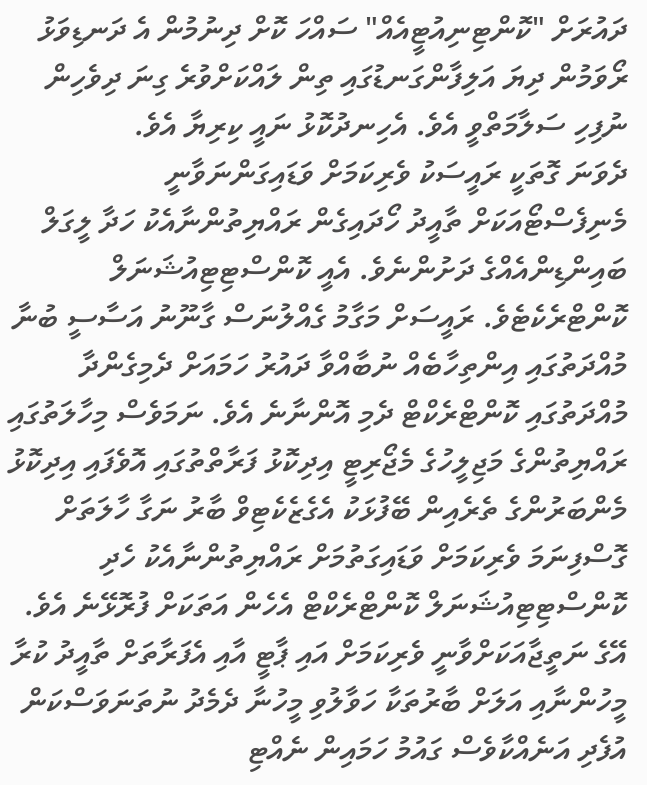ދައުރަށް "ކޮންޓިނިއުޓީއެއް" ސައްހަ ކޮށް ދިނުމުން އެ ދަނޑިވަޅު ރޯވަމުން ދިޔަ އަލިފާންގަނޑުގައި ތިން ލައްކަށްވުރެ ގިނަ ދިވެހިން ނުފިހި ސަލާމަތްވީ އެވެ. އެހިނދުކޮޅު ނައީ ކިރިޔާ އެވެ.
ދެވަނަ ގޮތަކީ ރައީސަކު ވެރިކަމަށް ވަޑައިގަންނަވާނީ މެނިފެސްޓޯއަކަށް ތާއީދު ހޯދައިގެން ރައްޔިތުންނާއެކު ހަދާ ލީގަލް ބައިންޑިންއެއްގެ ދަށުންނެވެ. އެއީ ކޮންސްޓިޓިއުޝަނަލް ކޮންޓްރެކެޓެވެ. ރައީސަށް މަގާމު ގެއްލުނަސް ގާނޫނު އަސާސީ ބުނާ މުއްދަތުގައި އިންތިހާބެއް ނުބާއްވާ ދައުރު ހަމައަށް ދެމިގެންދާ މުއްދަތުގައި ކޮންޓްރެކްޓް ދެމި އޮންނާނެ އެވެ. ނަމަވެސް މިހާލަތުގައި ރައްޔިތުންގެ މަޖިލީހުގެ މެޖޯރިޓީ އިދިކޮޅު ފަރާތްތުގައި އޮވެފައި އިދިކޮޅު މެންބަރުންގެ ތެރެއިން ބޭފުޅަކު އެގެޒެކެޓިވް ބާރު ނަގާ ހާލަތަށް ގޮސްފިނަމަ ވެރިކަމަށް ވަޑައިގަތުމަށް ރައްޔިތުންނާއެކު ހެދި ކޮންސްޓިޓިއުޝަނަލް ކޮންޓްރެކްޓް އެހެން އަތަކަށް ފުރޮޅޭނެ އެވެ. އޭގެ ނަތީޖާއަކަށްވާނީ ވެރިކަމަށް އައި ޕާޓީ އާއި އެފަރާތަށް ތާއީދު ކުރާ މީހުންނާއި އަލަށް ބާރުތަކާ ހަވާލުވި މީހުނާ ދެމެދު ނުތަނަވަސްކަން އުފެދި އަނެއްކާވެސް ގައުމު ހަމައިން ނެއްޓި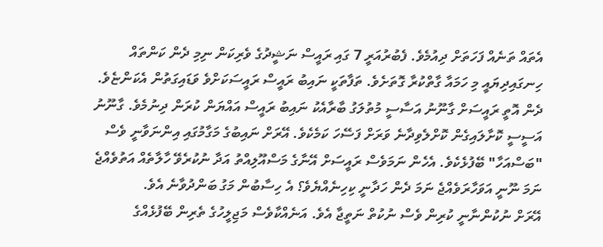އެތައް ތަނެއް ފަހަތަށް ދިއުމެވެ. ފެބުރުއަރީ 7 ގައި ރައީސް ނަޝީދުގެ ވެރިކަން ނިމި ދެން ކަންތައް ހިނގައިދިޔައީ މި ހަމައާ ގާތްކުރާ ގޮތަށެވެ. ތަފާތަކީ ނައިބު ރައީސް ރައީސަކަށްވެ ވަޑައިގަތުން އެކަންޏެވެ.
ދެން އޮތީ ރައީސަށް ގާނޫނު އަސާސީ މުތުލަގު ބާރާއެކު ނައިބު ރައީސް އައްޔަން ކުރަން ދިނުމެވެ. ގާނޫނު އަސީސީ ކޮށާލައިގެން ކޮށްލެވިދާނެ ވަރަށް ފަސޭހަ ކަމެކެވެ. އޭރަށް ނައިބުގެ މަގާމުގައި އިންނަވާނީ ވެސް "ބަސްއަހާ" ބޭފުޅެކެވެ. އެހެން ނަމަވެސް ރައީސަށް އޭނާގެ މަސްއޫލިއްތު އަދާ ނުކުރެވޭ ހާލާތެއް އަތުވެއްޖެ ނަމަ ނޫނީ އަވަހާރަވެއްޖެ ނަމަ ދެން ހަދާނީ ކިހިނެއްޔެވެ؟ އެ ހިސާބުން މަގު ބަންދުވާނެ އެވެ.
އޭރަށް ނުކުންނާނީ ކުރިން ވެސް ނުކުތް ނަތީޖާ އެވެ. އަނެއްކާވެސް މަޖިލީހުގެ ތެރިން ބޭފުޅެއްގެ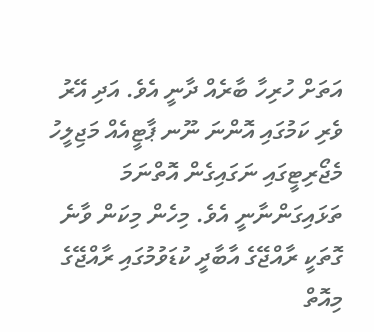އަތަށް ހުރިހާ ބާރެއް ދާނީ އެވެ. އަދި އޭރު ވެރި ކަމުގައި އޮންނަ ނޫނ ޕާޓީއެއް މަޖިލީހު މެޖޯރިޓީގައި ނަގައިގެން އޮތްނަމަ ތަޅައިގަންނާނީ އެވެ. މިހެން މިކަން ވާނެ ގޮތަކީ ރާއްޖޭގެ އާބާދީ ކުޑަވުމުގައި ރާއްޖޭގެ މިއޮތް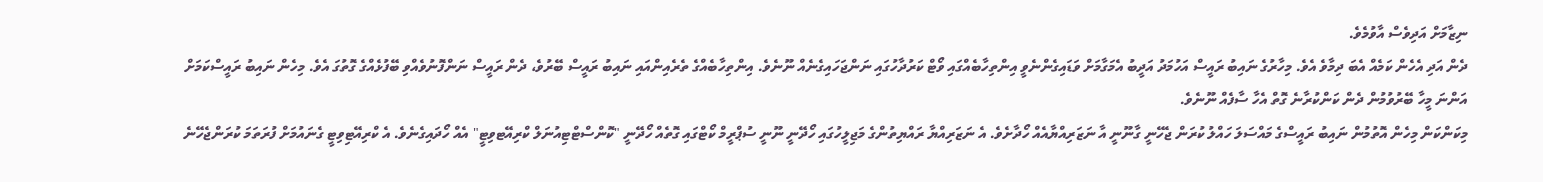ނިޒާމަށް އަދިވެސް އާވުމެވެ.
ދެން އަދި އެހެން ކަމެއް އެބަ ދިމާވެ އެވެ. މިހާރުގެ ނައިބު ރައީސް އަހުމަދު އަދީބު އެމަގާމަށް ވަޑައިގެންނެވީ އިންތިހާބެއްގައި ވޯޓް ކަރުދާހުގައި ނަންޖަހައިގެނެއް ނޫނެވެ. އިންތިހާބެއްގެ ތެރެއިންއައި ނައިބު ރައީސް ބޭރުވެ، ދެން ރައީސް ނަންފޮނުވެއްވި ބޭފުޅެއްގެ ގޮތުގަ އެވެ. މިހެން ނައިބު ރައީސްކަމަށް އަންނަ މީހާ ބޭރުވުމުން ދެން ކަންކުރާނެ ގޮތް އެހާ ސާފެއް ނޫނެވެ.
މިކަންކަން މިހެން އޮތުމުން ނައިބު ރައީސްގެ މައްސަލަ ހައްލު ކުރަން ޖެހޭނީ ގާނޫނީ އާ ނަޒަރިއްޔާއެއް ހޯދާށެވެ. އެ ނަޒަރިއްޔާ ރައްޔިތުންގެ މަޖިލީހުގައި ހޯދޭނީ ނޫނީ ސުޕްރީމް ކޯޓްގައި ގޮތެއް ހޯދޭނީ "ކޮންސްޓްޓިއުނަލް ކްރިއޭޓވިޓީ" އެއް ހޯދައިގެނެވެ. އެ ކްރިއޭޓިވިޓީ ގެނައުމަށް ފުރަތަމަ ކުރަންޖެހޭނެ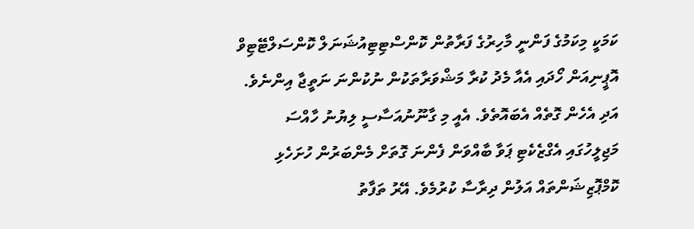ކަމަކީ މިކަމުގެ ފަންނީ މާހިރުގެ ފަރާތުން ކޮންސްޓިޓިއުޝަނަލް ކޮންސަލްޓޭޓިވް އޮޕީނިއަން ހޯދައި އެއާ މެދު ކުރާ މަޝްވަރާތަކުން ނުކުންނަ ނަތީޖާ އިންނެވެ.
އަދި އެހެން ގޮތެއް އެބައޮތެވެ. އެއީ މި ގާނޫނުއަސާސީ ލިޔުނު ހާއްސަ މަޖިލީހުގައި އެގްޒެކެޓި ޕަވާ ބާއްވަން ފެންނަ ގޮތަށް މެންބަރުން ހުށަހެޅި ކޮމްޕޮޒިޝަންތައް އަލުން ދިރާސާ ކުރުމެވެ. އޭރު ތަފާތު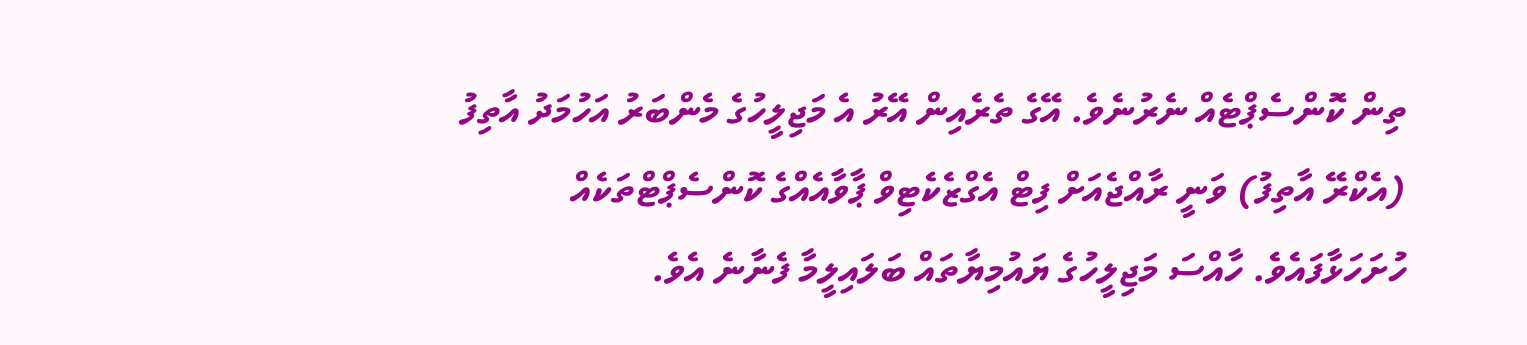ތިން ކޮންސެޕްޓެއް ނެރުނެވެ. އޭގެ ތެރެއިން އޭރު އެ މަޖިލީހުގެ މެންބަރު އަހުމަދު އާތިފު (އެކްރޭ އާތިފު) ވަނީ ރާއްޖެއަށް ފިޓް އެގްޒެކެޓިވް ޕާވާއެއްގެ ކޮންސެޕްޓްތަކެއް ހުށަހަޅާފައެވެ. ހާއްސަ މަޖިލީހުގެ ޔައުމިޔާތައް ބަލައިލީމާ ފެނާނެ އެވެ.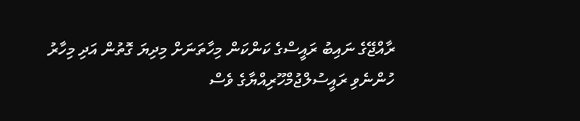ރާއްޖޭގެ ނައިބު ރައީސްގެ ކަންކަން މިހާތަނަށް މިދިޔަ ގޮތުން އަދި މިހާރު ހުންނެވި ރައީސުލްޖުމްހޫރިއްޔާގެ ވެސް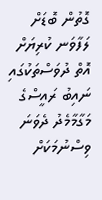ގޮތުން ބޮޑަށް ލަފާވަނ ކުރިޔަށް އޮތް ދުވަސްތަކުގައި ނައިބު ރައީސްގެ މަގާމާމެދު ދެވަނަ ވިސްނުމަކަށް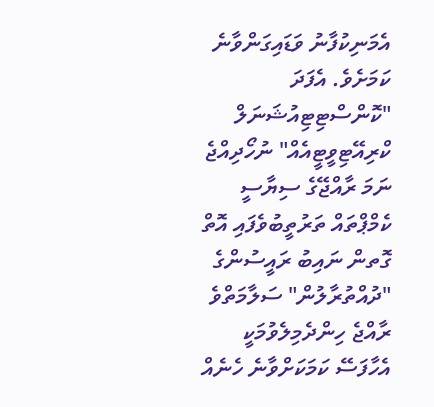އެމަނިކުފާނު ވަޑައިގަންވާނެ ކަމަށެވެ. އެފަދަ "ކޮންސްޓިޓިއުޝަނަލް ކްރިއޭޓިވީޓީއެއް" ނުހޯދިއްޖެ ނަމަ ރާއްޖޭގެ ސިޔާސީ ކެމްޕްތައް ތަރުތީބުވެފައި އޮތް ގޮތން ނައިބު ރައީސުންގެ "ދުއްތުރާލުން" ސަލާމަތްވެ ރާއްޖެ ހިންދެމިލެވުމަކީ އެހާފަސޭ ކަމަކަށްވާނެ ހެނެއް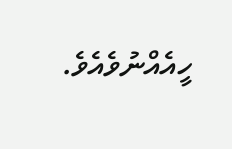ހީއެއްނުވެއެވެ.